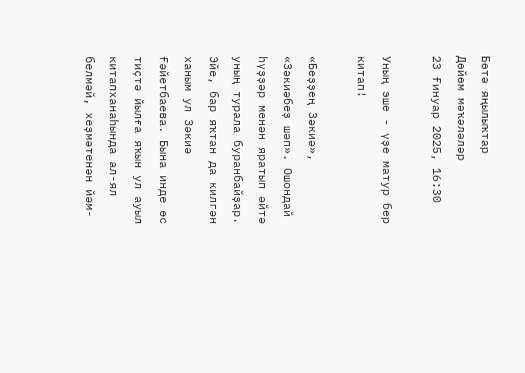Бөтә яңылыҡтар
Дөйөм мәҡәләләр
23 Ғинуар 2025, 16:30

Уның эше - үҙе матур бер китап!

«Беҙҙең Зәкиә», «Зәкиәбеҙ шәп». Ошондай һүҙҙәр менән яратып әйтә уның турала буранбайҙар. Эйе, бар яҡтан да килгән ханым ул Зәкиә Ғәйетбаева. Бына инде өс тиҫтә йылға яҡын ул ауыл китапханаһында ал-ял белмәй, хеҙмәтенән йәм-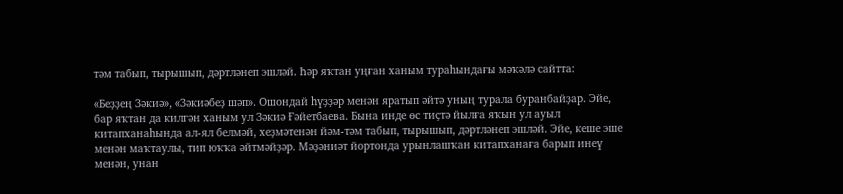тәм табып, тырышып, дәртләнеп эшләй. Һәр яҡтан уңған ханым тураһындағы мәҡәлә сайтта:

«Беҙҙең Зәкиә», «Зәкиәбеҙ шәп». Ошондай һүҙҙәр менән яратып әйтә уның турала буранбайҙар. Эйе, бар яҡтан да килгән ханым ул Зәкиә Ғәйетбаева. Бына инде өс тиҫтә йылға яҡын ул ауыл китапханаһында ал-ял белмәй, хеҙмәтенән йәм-тәм табып, тырышып, дәртләнеп эшләй. Эйе, кеше эше менән маҡтаулы, тип юҡҡа әйтмәйҙәр. Мәҙәниәт йортонда урынлашҡан китапханаға барып инеү менән, унан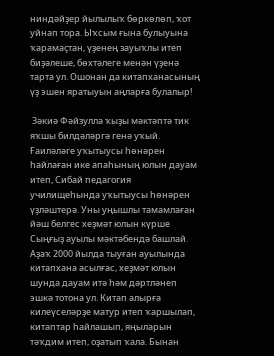ниндәйҙер йылылыҡ бөркөлөп, ҡот уйнап тора. Ыҡсым ғына булыуына ҡарамаҫтан, үҙенең зауыҡлы итеп  биҙәлеше, бөхтәлеге менән үҙенә тарта ул. Ошонан да китапханасының үҙ эшен яратыуын аңларға булалыр!

 Зәкиә Фәйзулла ҡыҙы мәктәптә тик яҡшы билдәләргә генә уҡый. Ғаиләләге уҡытыусы һөнәрен һайлаған ике апаһының юлын дауам итеп, Сибай педагогия училищеһында уҡытыусы һөнәрен үҙләштерә. Уны уңышлы тамамлаған йәш белгес хеҙмәт юлын күрше Сыңғыҙ ауылы мәктәбендә башлай. Аҙаҡ 2000 йылда тыуған ауылында китапхана асылғас, хеҙмәт юлын шунда дауам итә һәм дәртләнеп эшкә тотона ул. Китап алырға килеүселәрҙе матур итеп ҡаршылап, китаптар һайлашып, яңыларын тәҡдим итеп, оҙатып ҡала. Бынан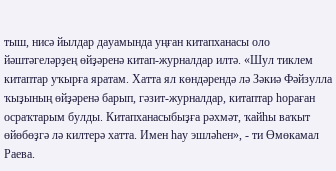тыш, нисә йылдар дауамында уңған китапханасы оло йәштәгеләрҙең өйҙәренә китап-журналдар илтә. «Шул тиклем китаптар уҡырға яратам. Хатта ял көндәрендә лә Зәкиә Фәйзулла ҡыҙының өйҙәренә барып, гәзит-журналдар, китаптар һораған осраҡтарым булды. Китапханасыбыҙға рәхмәт, ҡайһы ваҡыт өйөбөҙгә лә килтерә хатта. Имен һау эшләһен», - ти Өмөкамал Раева.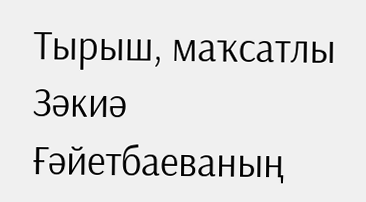Тырыш, маҡсатлы Зәкиә Ғәйетбаеваның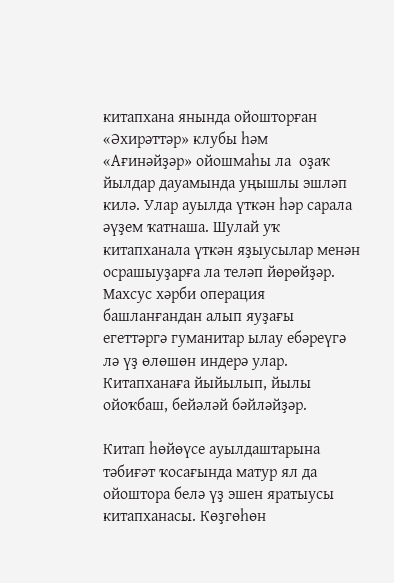китапхана янында ойошторған «Әхирәттәр» клубы һәм «Ағинәйҙәр» ойошмаһы ла  оҙаҡ йылдар дауамында уңышлы эшләп килә. Улар ауылда үткән һәр сарала әүҙем ҡатнаша. Шулай уҡ китапханала үткән яҙыусылар менән осрашыуҙарға ла теләп йөрөйҙәр. Махсус хәрби операция башланғандан алып яуҙағы егеттәргә гуманитар ылау ебәреүгә лә үҙ өлөшөн индерә улар. Китапханаға йыйылып, йылы ойоҡбаш, бейәләй бәйләйҙәр.

Китап һөйөүсе ауылдаштарына тәбиғәт ҡосағында матур ял да ойоштора белә үҙ эшен яратыусы китапханасы. Көҙгөһөн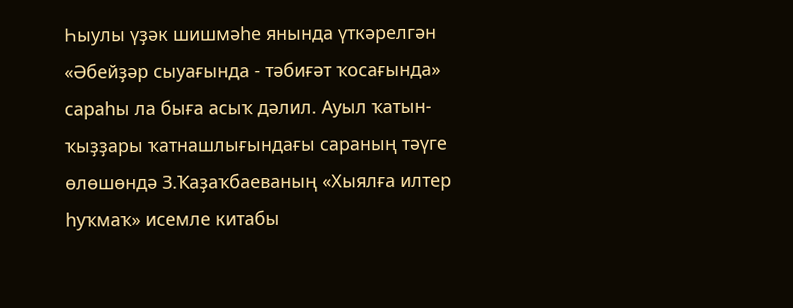Һыулы үҙәк шишмәһе янында үткәрелгән «Әбейҙәр сыуағында - тәбиғәт ҡосағында» сараһы ла быға асыҡ дәлил. Ауыл ҡатын-ҡыҙҙары ҡатнашлығындағы сараның тәүге өлөшөндә З.Ҡаҙаҡбаеваның «Хыялға илтер һуҡмаҡ» исемле китабы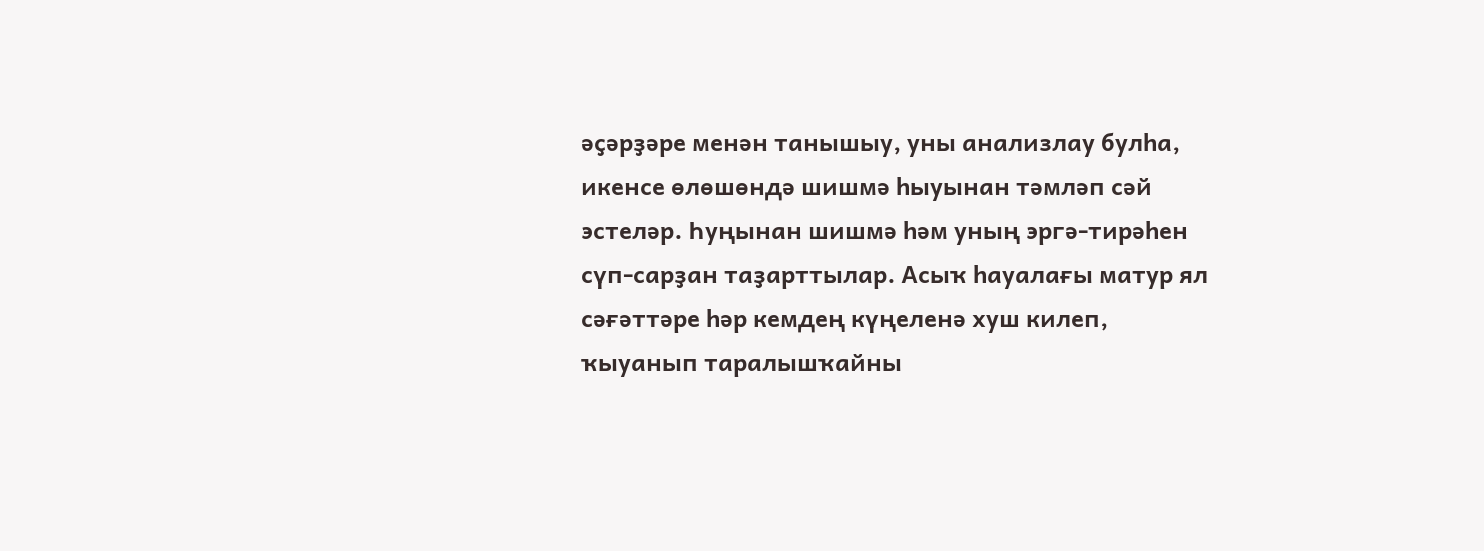әҫәрҙәре менән танышыу, уны анализлау булһа, икенсе өлөшөндә шишмә һыуынан тәмләп сәй эстеләр. Һуңынан шишмә һәм уның эргә-тирәһен сүп-сарҙан таҙарттылар. Асыҡ һауалағы матур ял сәғәттәре һәр кемдең күңеленә хуш килеп, ҡыуанып таралышҡайны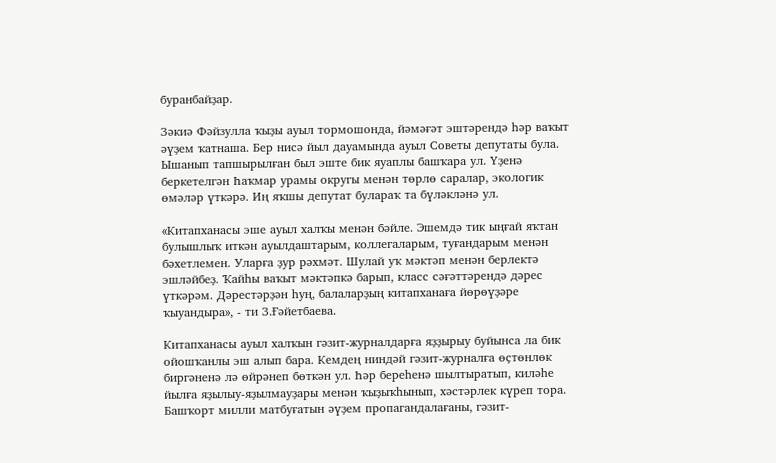буранбайҙар.

Зәкиә Фәйзулла ҡыҙы ауыл тормошонда, йәмәғәт эштәрендә һәр ваҡыт әүҙем ҡатнаша. Бер нисә йыл дауамында ауыл Советы депутаты була. Ышанып тапшырылған был эште бик яуаплы башҡара ул. Үҙенә беркетелгән Һаҡмар урамы округы менән төрлө саралар, экологик өмәләр үткәрә. Иң яҡшы депутат булараҡ та бүләкләнә ул.

«Китапханасы эше ауыл халҡы менән бәйле. Эшемдә тик ыңғай яҡтан булышлыҡ иткән ауылдаштарым, коллегаларым, туғандарым менән бәхетлемен. Уларға ҙур рәхмәт. Шулай уҡ мәктәп менән берлектә эшләйбеҙ. Ҡайһы ваҡыт мәктәпкә барып, класс сәғәттәрендә дәрес үткәрәм. Дәрестәрҙән һуң, балаларҙың китапханаға йөрөүҙәре ҡыуандыра», - ти З.Ғәйетбаева.

Китапханасы ауыл халҡын гәзит-журналдарға яҙҙырыу буйынса ла бик ойошҡанлы эш алып бара. Кемдең ниндәй гәзит-журналға өҫтөнлөк биргәненә лә өйрәнеп бөткән ул. Һәр береһенә шылтыратып, киләһе йылға яҙылыу-яҙылмауҙары менән ҡыҙыҡһынып, хәстәрлек күреп тора. Башҡорт милли матбуғатын әүҙем пропагандалағаны, гәзит-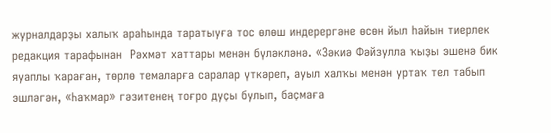журналдарҙы халыҡ араһында таратыуға тос өлөш индерергәне өсөн йыл һайын тиерлек редакция тарафынан  Рәхмәт хаттары менән бүләкләнә. «Зәкиә Фәйзулла ҡыҙы эшенә бик яуаплы ҡараған, төрлө темаларға саралар үткәреп, ауыл халҡы менән уртаҡ тел табып эшләгән, «Һаҡмар» гәзитенең тоғро дуҫы булып, баҫмаға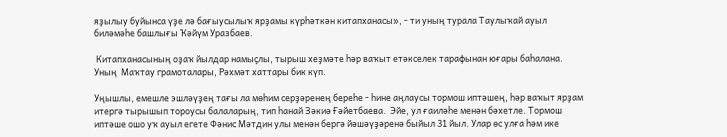яҙылыу буйынса үҙе лә бағыусылыҡ ярҙамы күрһәткән китапханасы», - ти уның турала Таулыҡай ауыл биләмәһе башлығы Ҡәйүм Уразбаев.

 Китапханасының оҙаҡ йылдар намыҫлы, тырыш хеҙмәте һәр ваҡыт етәкселек тарафынан юғары баһалана. Уның  Маҡтау грамоталары, Рәхмәт хаттары бик күп.

Уңышлы, емешле эшләүҙең тағы ла мөһим серҙәренең береһе - һине аңлаусы тормош иптәшең, һәр ваҡыт ярҙам итергә тырышып тороусы балаларың, тип һанай Зәкиә Ғәйетбаева.  Эйе, ул ғаиләһе менән бәхетле. Тормош иптәше ошо уҡ ауыл егете Фәнис Мәтдин улы менән бергә йәшәүҙәренә быйыл 31 йыл. Улар өс улға һәм ике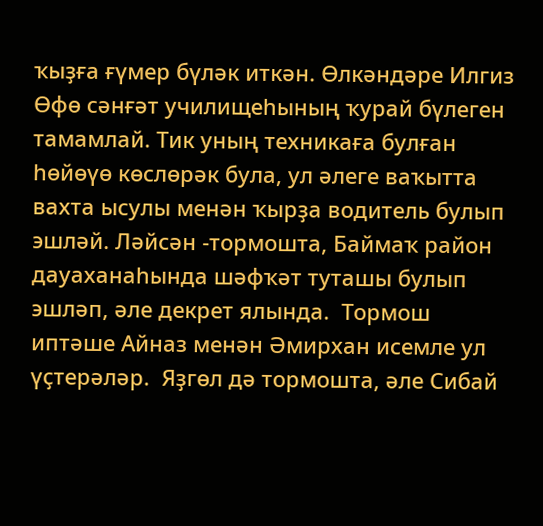ҡыҙға ғүмер бүләк иткән. Өлкәндәре Илгиз Өфө сәнғәт училищеһының ҡурай бүлеген тамамлай. Тик уның техникаға булған һөйөүө көслөрәк була, ул әлеге ваҡытта вахта ысулы менән ҡырҙа водитель булып эшләй. Ләйсән -тормошта, Баймаҡ район дауаханаһында шәфҡәт туташы булып эшләп, әле декрет ялында.  Тормош иптәше Айназ менән Әмирхан исемле ул үҫтерәләр.  Яҙгөл дә тормошта, әле Сибай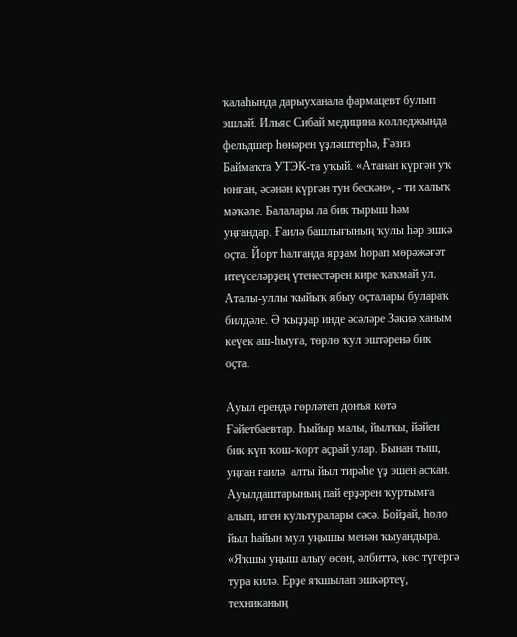ҡалаһында дарыуханала фармацевт булып эшләй. Ильяс Сибай медицина колледжында фельдшер һөнәрен үҙләштерһә, Ғәзиз Баймаҡта УТЭК-та уҡый. «Атанан күргән уҡ юнған, әсәнән күргән тун бескән», - ти халыҡ мәҡәле. Балалары ла бик тырыш һәм уңғандар. Ғаилә башлығының ҡулы һәр эшкә оҫта. Йорт һалғанда ярҙам һорап мөрәжәғәт итеүселәрҙең үтенестәрен кире ҡаҡмай ул. Аталы-уллы ҡыйыҡ ябыу оҫталары булараҡ билдәле. Ә ҡыҙҙар инде әсәләре Зәкиә ханым кеүек аш-һыуға, төрлө ҡул эштәренә бик оҫта.

Ауыл ерендә гөрләтеп донъя көтә Ғәйетбаевтар. Һыйыр малы, йылҡы, йәйен бик күп ҡош-ҡорт аҫрай улар. Бынан тыш, уңған ғаилә  алты йыл тирәһе үҙ эшен асҡан. Ауылдаштарының пай ерҙәрен ҡуртымға алып, иген культуралары сәсә. Бойҙай, һоло йыл һайын мул уңышы менән ҡыуандыра. «Яҡшы уңыш алыу өсөн, әлбиттә, көс түгергә тура килә. Ерҙе яҡшылап эшкәртеү, техниканың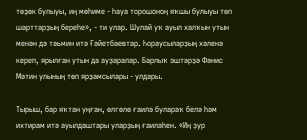төҙөк булыуы, иң мөһиме - һауа торошоноң яҡшы булыуы төп шарттарҙың береһе», - ти улар. Шулай уҡ ауыл халҡын утын менән дә тәьмин итә Ғәйетбаевтар. Һораусыларҙың хәленә кереп, ярылған утын да ауҙаралар. Барлыҡ эштәрҙә Фәнис Мәтин улының төп ярҙамсылары - улдары.

Тырыш, бар яҡтан уңған, өлгөлө ғаилә булараҡ белә һәм ихтирам итә ауылдаштары уларҙың ғаиләһен. «Иң ҙур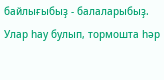байлығыбыҙ - балаларыбыҙ. Улар һау булып, тормошта һәр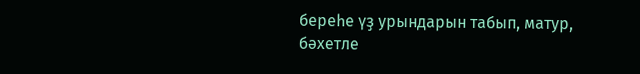береһе үҙ урындарын табып, матур, бәхетле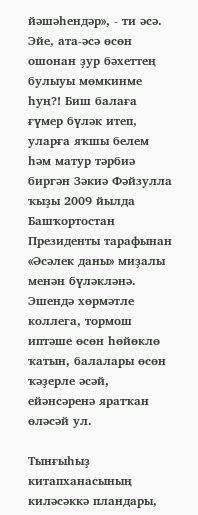йәшәһендәр», - ти әсә. Эйе, ата-әсә өсөн ошонан ҙур бәхеттең булыуы мөмкинме һуң?! Биш балаға ғүмер бүләк итеп, уларға яҡшы белем һәм матур тәрбиә биргән Зәкиә Фәйзулла ҡыҙы 2009 йылда Башҡортостан Президенты тарафынан «Әсәлек даны» миҙалы менән бүләкләнә. Эшендә хөрмәтле коллега, тормош иптәше өсөн һөйөклө ҡатын, балалары өсөн ҡәҙерле әсәй, ейәнсәренә яратҡан өләсәй ул.

Тынғыһыҙ китапханасының киләсәккә пландары,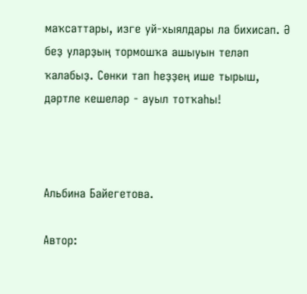маҡсаттары, изге уй-хыялдары ла бихисап. Ә беҙ уларҙың тормошҡа ашыуын теләп ҡалабыҙ. Сөнки тап һеҙҙең ише тырыш, дәртле кешеләр - ауыл тотҡаһы!



Альбина Байегетова.

Автор: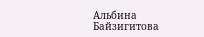Альбина Байзигитова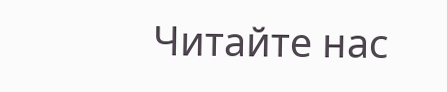Читайте нас